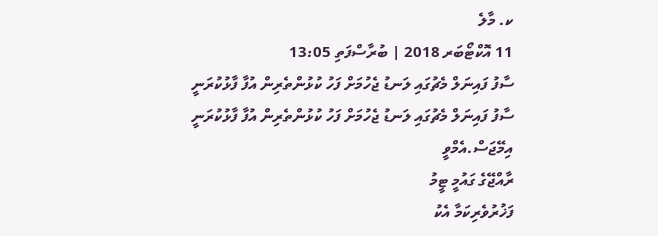ކ. މާލެ
11 އޮކްޓޯބަރ 2018 | ބުރާސްފަތި 13:05
ސާފު ފައިނަލް މެޗުގައި ލަނޑު ޖެހުމަށް ފަހު ކުޅުންތެރިން އުފާ ފާޅުކުރަނީ
ސާފު ފައިނަލް މެޗުގައި ލަނޑު ޖެހުމަށް ފަހު ކުޅުންތެރިން އުފާ ފާޅުކުރަނީ
އިމޭޖަސް.އެމްވީ
ރާއްޖޭގެ ގައުމީ ޓީމު
ފަޚުރުވެރިކަމާ އެކު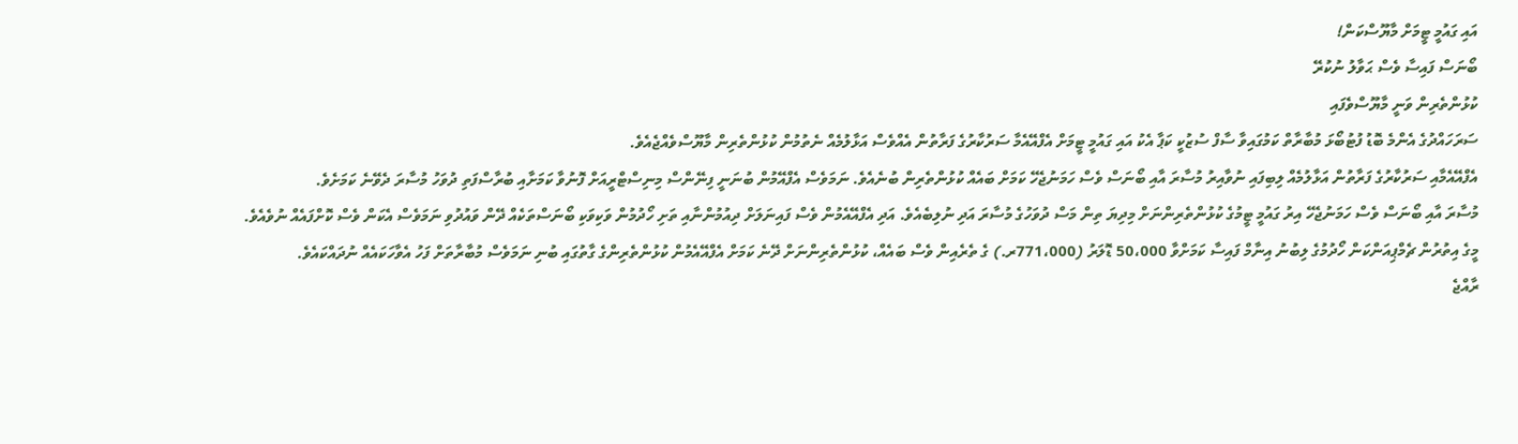އައި ގައުމީ ޓީމަށް މާޔޫސްކަން!
ބޯނަސް ފައިސާ ވެސް ޙަވާލު ނުކުރޭ
ކުޅުންތެރިން ވަނީ މާޔޫސްވެފައި
ސަރަހައްދުގެ އެންމެ ބޮޑު ފުޓުބޯޅަ މުބާރާތް ކަމުގައިވާ ސާފް ސުޒުކީ ކަޕާ އެކު އައި ގައުމީ ޓީމަށް އެފްއޭއެމާ ސަރުކާރުގެ ފަރާތުން އެއްވެސް އަޅާލުމެއް ނެތުމުން ކުޅުންތެރިން މާޔޫސްވެއްޖެއެވެ.
އެފްއޭއެމާއި ސަރުކާރުގެ ފަރާތުން އަޅާލުމެއް ލިބިފައި ނުވާއިރު މުސާރަ އާއި ބޯނަސް ވެސް ހަމަނުޖެހޭ ކަމަށް ބައެއް ކުޅުންތެރިން ބުނެއެވެ. ނަމަވެސް އެފްއޭމުން ބުނަނީ ފިނޭންސް މިނިސްޓްރީއަށް ފޮނުވާ ކަމަށާއި ބުރާސްފަތި ދުވަހު މުސާރަ ދެވޭނެ ކަމަށެވެ.
މުސާރަ އާއި ބޯނަސް ވެސް ހަމަނުޖެހޭ އިރު ގައުމީ ޓީމުގެ ކުޅުންތެރިންނަށް މިދިޔަ ތިން މަސް ދުވަހުގެ މުސާރަ އަދި ނުލިބެއެވެ. އަދި އެފްއޭއެމުން ވެސް ފައިނަލަށް ދިއުމުންނާއި ތަށި ހޯދުމުން ވަކިވަކި ބޯނަސްތަކެއް ދޭން ވައުދުވި ނަމަވެސް އެކަން ވެސް ކޮށްފައެއް ނުވެއެވެ.
މީގެ އިތުރުން ޗެމްޕިއަންކަން ހޯދުމުގެ ލިބުނު އިނާމް ފައިސާ ކަމަށްވާ 50،000 ޑޮލަރު (771،000ރ.) ގެ ތެރެއިން ވެސް ބައެއް، ކުޅުންތެރިންނަށް ދޭނެ ކަމަށް އެފްއޭއެމުން ކުޅުންތެރިންގެ ގާތުގައި ބުނި ނަމަވެސް މުބާރާތަށް ފަހު އެވާހަކައެއް ނުދައްކައެވެ.
ރާއްޖެ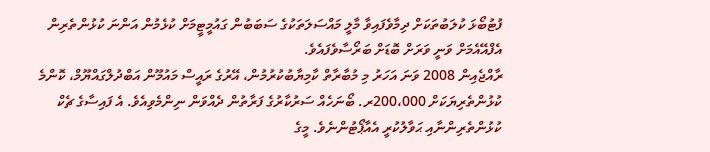ފުޓުބޯޅަ ކުލަބުތަކަށް ދިމާވެފައިވާ މާލީ މައްސަލަތަކުގެ ސަބަބުން ގައުމީޓީމަށް ކުޅެމުން އަންނަ ކުޅުންތެރިން އެފްއޭއެމަށް ވަނީ ވަރަށް ބޮޑަށް ބަރޯސާވެފައެވެ.
ރާއްޖެއިން 2008 ވަނަ އަހަރު މި މުބާރާތް ކާމިޔާބުކުރުމުން، އޭރުގެ ރައީސް މައުމޫން އަބްދުލްގައްޔޫމް، ކޮންމެ ކުޅުންތެރިޔަކަށް 200،000ރ. ބޯނަހެއް ސަރުކާރުގެ ފަރާތުން ދެއްވަން ނިންމެވިއެވެ. އެ ފައިސާގެ ޗެކް ކުޅުންތެރިންނާއި ޙަވާލުކުރީ އެއާޕޯޓުންނެވެ. މީގެ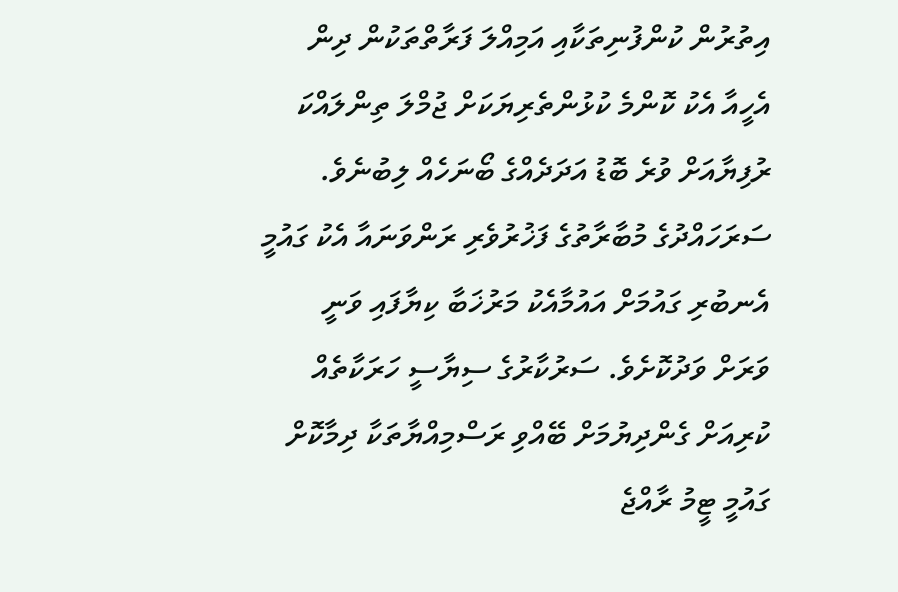އިތުރުން ކުންފުނިތަކާއި އަމިއްލަ ފަރާތްތަކުން ދިން އެހީއާ އެކު ކޮންމެ ކުޅުންތެރިޔަކަށް ޖުމްލަ ތިންލައްކަ ރުފިޔާއަށް ވުރެ ބޮޑު އަދަދެއްގެ ބޯނަހެއް ލިބުނެވެ.
ސަރަހައްދުގެ މުބާރާތުގެ ފަޚުރުވެރި ރަންވަނައާ އެކު ގައުމީ އެނބުރި ގައުމަށް އައުމާއެކު މަރުޚަބާ ކިޔާފައި ވަނީ ވަރަށް ވަދުކޮށެވެ. ސަރުކާރުގެ ސިޔާސީ ހަރަކާތެއް ކުރިއަށް ގެންދިޔުމަށް ބޭއްވި ރަސްމިއްޔާތަކާ ދިމާކޮށް ގައުމީ ޓީމު ރާއްޖެ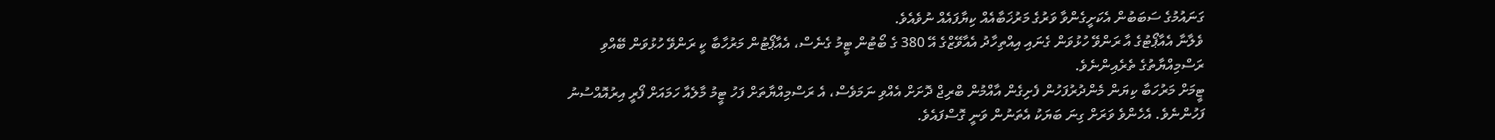ގަނައުމުގެ ސަބަބުން އެކަށީގެންވާ ވަރުގެ މަރުޚަބާއެއް ކިޔާފައެއް ނުވެއެވެ.
ވެލާނާ އެއާޕޯޓުގެ އާ ރަންވޭ ހުޅުވަން ގެނައި އިއްތިހާދު އެއާވޭޒްގެ އޭ 380 ގެ ބޯޓުން ޓީމު ގެނެސް، އެއާޕޯޓުން މަރުހާބާ ކީ ރަންވޭ ހުޅުވަން ބޭއްވި ރަސްމިއްޔާތުގެ ތެރެއިންނެވެ.
ޓީމަށް މަރުހަބާ ކިޔަން މެންދުރުފަހުން ފެށިގެން އާއްމުން ބްރިޖް ދޮށަށް އެއްވި ނަމަވެސް، އެ ރަސްމިއްޔާތަށް ފަހު ޓީމު މާލެއާ ހަމައަށް ފޯރީ އިރުއޮއްސުނު ފަހުންނެވެ. އެހެންވެ ވަރަށް ގިނަ ބަޔަކު އެތަނުން ވަނީ ގޮސްފައެވެ.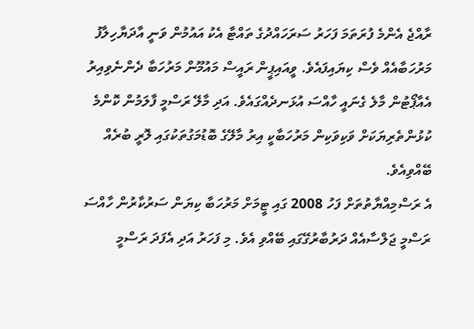ރާއްޖެ އެންމެ ފުރަތަމަ ފަހަރު ސަރަހައްދުގެ ތައްޓާ އެކު އައުމުން ވަނީ އާދަޔާހިލާފު މަރުހަބާއެއް ވެސް ކިޔައިފައެވެ. ވީއައިޕީން ރައީސް މައުމޫން މަރުހަބާ ދެންނެވިއިރު އެއާޕޯޓުން މާލެ ގެނައީ ހާއްސަ އުޅަނދެއްގައެވެ. އަދި މާލޭ ރަސްމީ ފާލަމުން ކޮންމެ ކުޅުންތެރިޔަކަށް ވަކިވަކިން މަރުހަބާކީ އިރު މާލޭގެ ބޮޑުމަގުތަކުގައި ލޮރީ ބުރެއް ބޭއްވިއެވެ.
އެ ރަސްމިއްޔާތުތަށް ފަހު 2008 ގައި ޓީމަށް މަރުހަބާ ކިޔަން ސަރުކާރުން ހާއްސަ ރަސްމީ ޖަލްސާއެއް ދަރުބާރުގޭގައި ބޭއްވި އެވެ. މި ފަހަރު އަދި އެފަދަ ރަސްމީ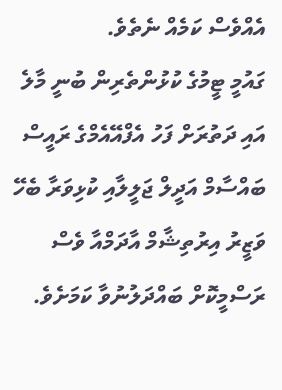އެއްވެސް ކަމެއް ނެތެވެ.
ގައުމީ ޓީމުގެ ކުޅުންތެރިން ބުނީ މާލެ އައި ދަތުރަށް ފަހު އެފްއޭއެމްގެ ރައީސް ބައްސާމް އަދީލް ޖަލީލާއި ކުޅިވަރާ ބެހޭ ވަޒީރު އިރުތިޝާމް އާދަމްއާ ވެސް ރަސްމީކޮށް ބައްދަލުނުވާ ކަމަށެވެ.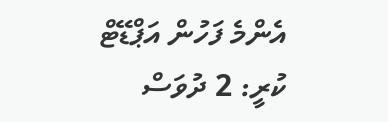އެންމެ ފަހުން އަޕްޑޭޓް ކުރީ: 2 ދުވަސް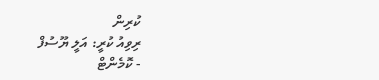ކުރިން
ރިވިއު ކުރީ: އަލީ ޔޫސުފް
- ކޮމެންޓް